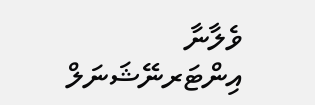ވެލާނާ އިންޓަރނޭޝަނަލް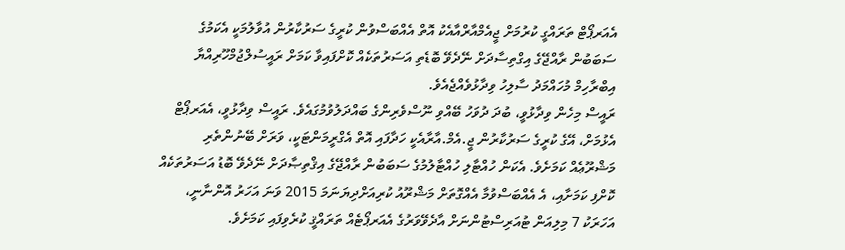އެއަރޕޯޓް ތަރައްގީ ކުރުމަށް ޖީއެމްއާރްއާއެކު އޮތް އެއްބަސްވުން ކުރީގެ ސަރުކާރުން އުވާލުމަކީ އެކަމުގެ ސަބަބުން ރާއްޖޭގެ އިގްތިސާދަށް ނޭދެވޭ ބޮޑެތި އަސަރުތަކެއް ކޮށްފައިވާ ކަމަށް ރައީސުލްޖުމްހޫރިއްޔާ އިބްރާހިމް މުހައްމަދު ސާލިހު ވިދާޅުވެއްޖެއެވެ.
ރައީސް މިހެން ވިދާޅުވީ، ބުދަ ދުވަހު ބޭއްވި ނޫސްވެރިންގެ ބައްދަލުވުމުގައެވެ. ރައީސް ވިދާޅުވީ، އެއަރޕޯޓް އެޅުމަށް، އޭގެ ކުރީގެ ސަރުކާރުން ޖީ.އެމް.އާރާއެކީ ހަދާފައި އޮތް އެގްރީމަންޓަކީ، ވަރަށް ބޭނުންތެރި މަޝްރޫޢެއް ކަމަށެވެ. އެކަން ހުއްޓާލި ހުއްޓާލުމުގެ ސަބަބުން ރާއްޖޭގެ އިޤްތިޞާދަށް ނޭދެވޭ ބޮޑު އަސަރުތަކެއް ކޮށްފި ކަމަށާއި، އެ އެއްބަސްވުމާ އެއްގޮތަށް މަޝްރޫއު ކުރިއަށްދިޔަނަމަ 2015 ވަނަ އަހަރު އޮންނާނީ، އަހަރަކު 7 މިލިއަން ޓުއަރިސްޓުންނަށް އާދެވޭވަރުގެ އެއަރޕޯޓެއް ތަރައްޤީ ކުރެވިފައި ކަމަށެވެ.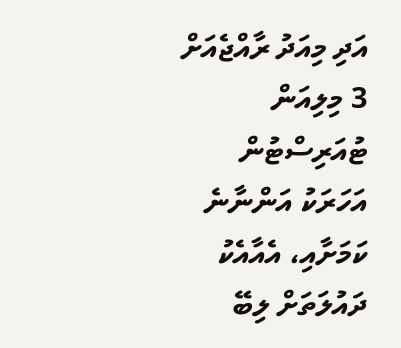އަދި މިއަދު ރާއްޖެއަށް 3 މިލިއަން ޓުއަރިސްޓުން އަހަރަކު އަންނާނެ ކަމަށާއި، އެއާއެކު ދައުލަތަށް ލިބޭ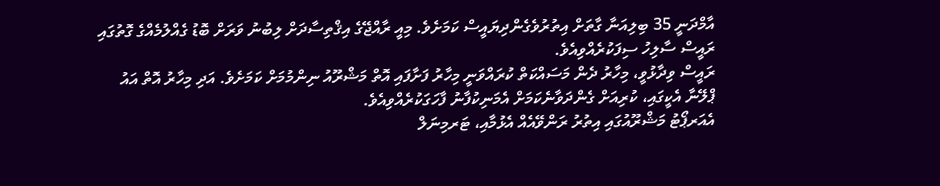އާމްދަނީ 35 ބިލިއަނާ ގާތަށް އިތުރުވެގެންދިޔައީސް ކަމަށެވެ. މިއީ ރާއްޖޭގެ އިޤްތިސާދަށް ލިބުނު ވަރަށް ބޮޑު ގެއްލުމެއްގެ ގޮތުގައި ރައީސް ސާލިހު ސިފަކުރެއްވިއެވެ.
ރައީސް ވިދާޅުވީ، މިހާރު ދެން މަސައްކަތް ކުރައްވަނީ މިހާރު ފަށާފައި އޮތް މަޝްރޫއު ނިންމުމަށް ކަމަށެވެ. އަދި މިހާރު އޮތް އައު ޕްލޭނާ އެކީގައި، ކުރިއަށް ގެންދަވާނެކަމަށް އެމަނިކުފާނު ފާހަގަކުރެއްވިއެވެ.
އެއަރޕޯޓު މަޝްރޫއުގައި އިތުރު ރަންވޭއެއް އެޅުމާއި، ޓަރމިނަލް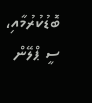ބޮޑުކުރުމާއި، ސީ ޕްލޭން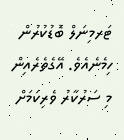ޓަރމިނަލް ބޮޑުކުރުން ހިމެނެއެވެ. އޭގެތެރެއިން މި ސަރުކާރު ވެރިކަމަށް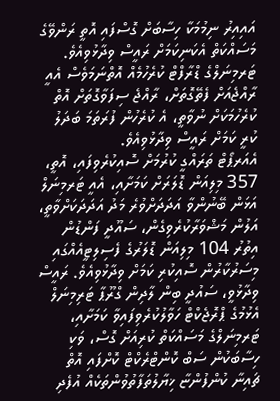އައިއިރު ނިމުމަކާ ހިސާބަށް ގޮސްފައި އޮތީ ރަންވޭގެ މަސައްކަތް އެކަނިކަމަށް ރައީސް ވިދާޅުވިއެވެ. ޓަރމިނަލްގެ ޑްރާފްޓް ކުރެހުމެއް އޮތްނަމަވެސް އެއީ ރާއްޖެއަށް ފެތޭގޮތަށް، ރާއްޖެ ސިފަވާގޮތަށް އޮތް ކުރެހުމަކަށް ނުވާތީ، އެ ކުރެހުން ފުރަތަމަ ބަދަލު ކުރީ ކަމަށް ރައީސް ވިދާޅުވިއެވެ.
އެއަރޕޯޓް ތަރައްގީ ކުރުމަށް ސޮއިކުރެވިފައި، އޮތީ، 357 މިލިއަން ޑޮލަރަށް ކަމަށާއި، އެއީ ޓަރމިނަލް އަޅަން ބޭނުންވާ އަދަދަށްވުރެ މަދު އަދަދަކަށްވާތީ، އަލުން މަޝްވަރާކުރެވިގެން، ސައޫދީ ފަންޑުން އިތުރު 104 މިލިއަން ޑޮލަރުގެ ފެސިލިޓީއެއްގައި މިސަރުކާރުން ސޮއިކުރި ކަމަށް ވިދާޅުވިއެވެ. ރައީސް ވިދާޅުވީ، ސައުދީ ބިން ލާދިން ގްރޫޕާ ޓަރިމިނަލް އެޅުމުގެ ޕްރޮޖެކްޓް ހަވާލުކުރެވިފައިވާ ކަމަށާއި، ޓަރމިނަލްގެ މަސައްކަތް ކުރިއަށް ގޮސް، ވަކި ހިސާބަކުން ސަބް ކޮންޓްރެކްޓް ކޮށްފައި އޮތް ޗައިނާ ކުންފުންޏާ ޚިޔާލުތަފާތުވުންތަކެއް އުފެދި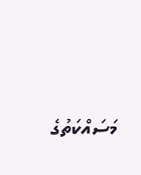މަސައްކަތުގެ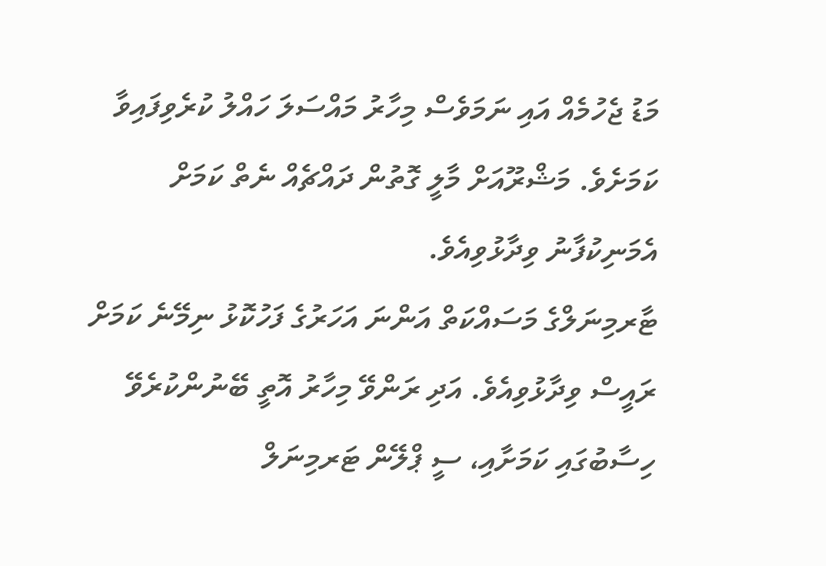މަޑު ޖެހުމެއް އައި ނަމަވެސް މިހާރު މައްސަލަ ހައްލު ކުރެވިފައިވާ ކަމަށެވެ. މަޝްރޫއަށް މާލީ ގޮތުން ދައްޗެއް ނެތް ކަމަށް އެމަނިކުފާނު ވިދާޅުވިއެވެ.
ޓާރމިނަލްގެ މަސައްކަތް އަންނަ އަހަރުގެ ފަހުކޮޅު ނިމޭނެ ކަމަށް ރައީސް ވިދާޅުވިއެވެ. އަދި ރަންވޭ މިހާރު އޮތީ ބޭނުންކުރެވޭ ހިސާބުގައި ކަމަށާއި، ސީ ޕްލޭން ޓަރމިނަލް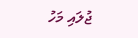ޖުލައި މަހު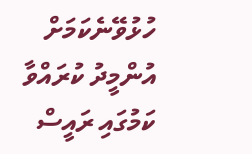ހުޅުވޭނެކަމަށް އުންމީދު ކުރައްވާ ކަމުގައި ރައީސް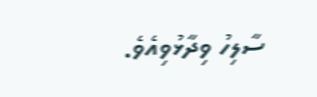ސާލިހު ވިދާޅުވިއެވެ.